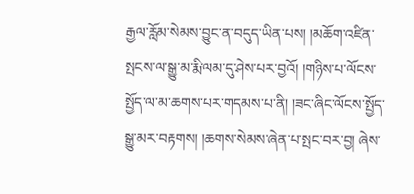རྒྱལ་རློམ་སེམས་བྱུང་ན་བདུད་ཡིན་པས། །མཆོག་འཛིན་སྤངས་ལ་སྒྱུ་མ་རྨི་ལམ་དུ་ཤེས་པར་བྱའོ། །གཉིས་པ་ལོངས་སྤྱོད་ལ་མ་ཆགས་པར་གདམས་པ་ནི། །ཟང་ཞིང་ལོངས་སྤྱོད་སྒྱུ་མར་བརྟགས། །ཆགས་སེམས་ཞེན་པ་སྤང་བར་བྱ། ཞེས་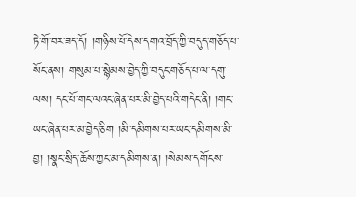ཏེ་གོ་བར་ཟད་དོ། །གཉིས་པོ་དེས་དགའ་བྲོད་ཀྱི་བདུད་གཅོད་པ་སོང་ནས། གསུམ་པ་སྙེམས་བྱེད་ཀྱི་བདུང་གཅོད་པ་ལ་དགུ་ལས། དང་པོ་གང་ལའང་ཞེན་པར་མི་བྱེད་པའི་གདེང་ནི། །གང་ཡང་ཞེན་པར་མ་བྱེད་ཅིག །མི་དམིགས་པར་ཡང་དམིགས་མི་བྱ། །སྣང་སྲིད་ཆོས་ཀྱང་མ་དམིགས་ན། །སེམས་དགོངས་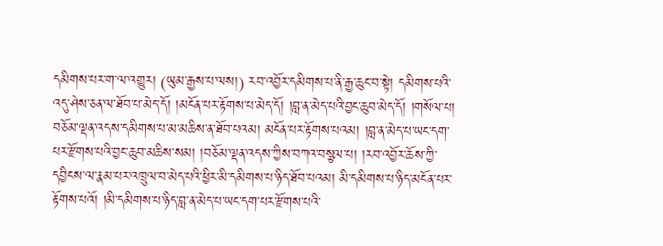དམིགས་པར་ག་ལ་འགྱུར། (ཡུམ་རྒྱས་པ་ལས།) རབ་འབྱོར་དམིགས་པ་ནི་རྒྱ་ཆུང་བ་སྟེ། དམིགས་པའི་འདུ་ཤེས་ཅན་ལ་ཐོབ་པ་མེད་དོ། །མངོན་པར་རྟོགས་པ་མེད་དོ། །བླ་ན་མེད་པའི་བྱང་ཆུབ་མེད་དོ། །གསོལ་པ། བཅོམ་ལྡན་འདས་དམིགས་པ་མ་མཆིས་ན་ཐོབ་པའམ། མངོན་པར་རྟོགས་པའམ། །བླ་ན་མེད་པ་ཡང་དག་པར་རྫོགས་པའི་བྱང་ཆུབ་མཆིས་སམ། །བཅོམ་ལྡན་འདས་ཀྱིས་བཀའ་བསྩལ་པ། །རབ་འབྱོར་ཆོས་ཀྱི་དབྱིངས་ལ་རྣམ་པར་འཁྲུལ་བ་མེད་པའི་ཕྱིར་མི་དམིགས་པ་ཉིད་ཐོབ་པའམ། མི་དམིགས་པ་ཉིད་མངོན་པར་རྟོགས་པའོ། །མི་དམིགས་པ་ཉིད་བླ་ན་མེད་པ་ཡང་དག་པར་རྫོགས་པའི་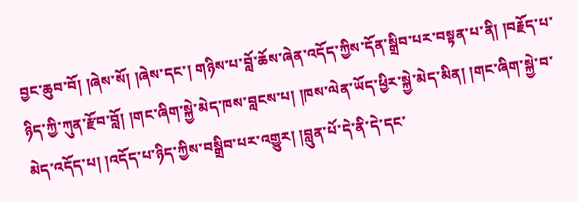བྱང་ཆུབ་བོ། །ཞེས་སོ། །ཞེས་དང་། གཉིས་པ་བློ་ཆོས་ཞེན་འདོད་ཀྱིས་དོན་སྒྲིབ་པར་བསྟན་པ་ནི། །བརྗོད་པ་ཉིད་ཀྱི་ཀུན་རྫོབ་བློ། །གང་ཞིག་སྐྱེ་མེད་ཁས་བླངས་པ། །ཁས་ལེན་ཡོད་ཕྱིར་སྐྱེ་མེད་མིན། །གང་ཞིག་སྐྱེ་བ་མེད་འདོད་པ། །འདོད་པ་ཉིད་ཀྱིས་བསྒྲིབ་པར་འགྱུར། །བླུན་པོ་དེ་ནི་དེ་དང་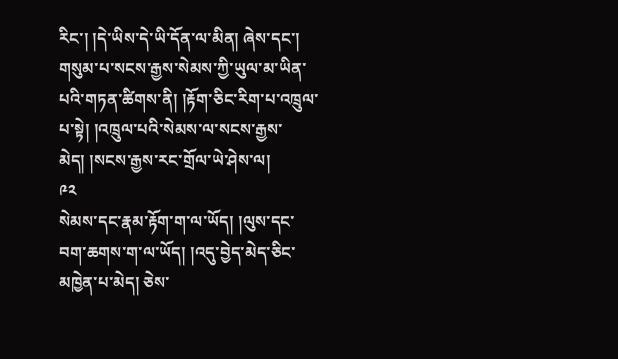རིང་། །དེ་ཡིས་དེ་ཡི་དོན་ལ་མིན། ཞེས་དང་། གསུམ་པ་སངས་རྒྱས་སེམས་ཀྱི་ཡུལ་མ་ཡིན་པའི་གཏན་ཚིགས་ནི། །རྟོག་ཅིང་རིག་པ་འཁྲུལ་པ་སྟེ། །འཁྲུལ་པའི་སེམས་ལ་སངས་རྒྱས་མེད། །སངས་རྒྱས་རང་གྲོལ་ཡེ་ཤེས་ལ།
༩༢
སེམས་དང་རྣམ་རྟོག་ག་ལ་ཡོད། །ལུས་དང་བག་ཆགས་ག་ལ་ཡོད། །འདུ་བྱེད་མེད་ཅིང་མཁྱེན་པ་མེད། ཅེས་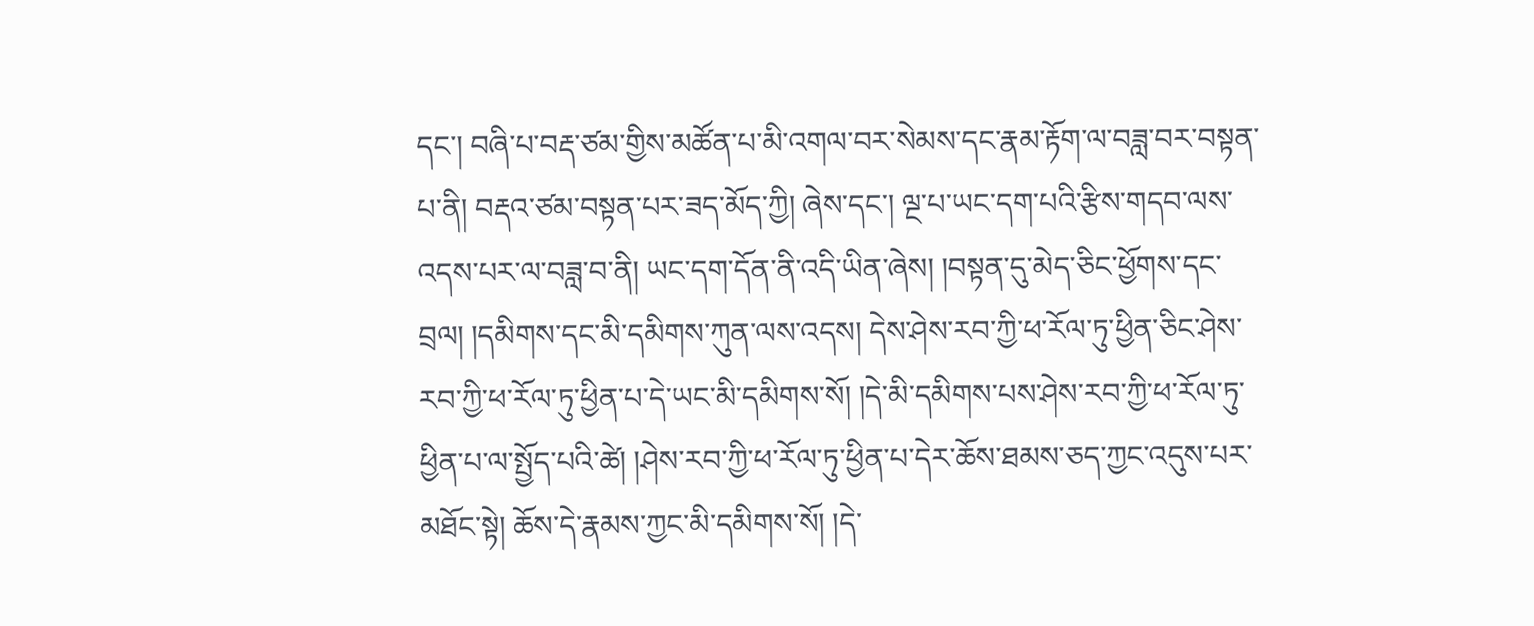དང་། བཞི་པ་བརྡ་ཙམ་གྱིས་མཚོན་པ་མི་འགལ་བར་སེམས་དང་རྣམ་རྟོག་ལ་བཟླ་བར་བསྟན་པ་ནི། བརྡའ་ཙམ་བསྟན་པར་ཟད་མོད་ཀྱི། ཞེས་དང་། ལྔ་པ་ཡང་དག་པའི་རྩིས་གདབ་ལས་འདས་པར་ལ་བཟླ་བ་ནི། ཡང་དག་དོན་ནི་འདི་ཡིན་ཞེས། །བསྟན་དུ་མེད་ཅིང་ཕྱོགས་དང་བྲལ། །དམིགས་དང་མི་དམིགས་ཀུན་ལས་འདས། དེས་ཤེས་རབ་ཀྱི་ཕ་རོལ་ཏུ་ཕྱིན་ཅིང་ཤེས་རབ་ཀྱི་ཕ་རོལ་ཏུ་ཕྱིན་པ་དེ་ཡང་མི་དམིགས་སོ། །དེ་མི་དམིགས་པས་ཤེས་རབ་ཀྱི་ཕ་རོལ་ཏུ་ཕྱིན་པ་ལ་སྤྱོད་པའི་ཚེ། །ཤེས་རབ་ཀྱི་ཕ་རོལ་ཏུ་ཕྱིན་པ་དེར་ཆོས་ཐམས་ཅད་ཀྱང་འདུས་པར་མཐོང་སྟེ། ཆོས་དེ་རྣམས་ཀྱང་མི་དམིགས་སོ། །དེ་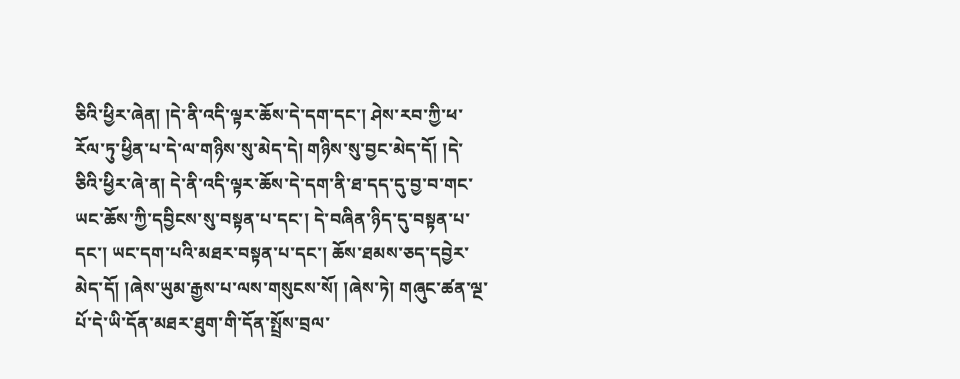ཅིའི་ཕྱིར་ཞེན། །དེ་ནི་འདི་ལྟར་ཆོས་དེ་དག་དང་། ཤེས་རབ་ཀྱི་ཕ་རོལ་ཏུ་ཕྱིན་པ་དེ་ལ་གཉིས་སུ་མེད་དེ། གཉིས་སུ་བྱང་མེད་དོ། །དེ་ཅིའི་ཕྱིར་ཞེ་ན། དེ་ནི་འདི་ལྟར་ཆོས་དེ་དག་ནི་ཐ་དད་དུ་བྱ་བ་གང་ཡང་ཆོས་ཀྱི་དབྱིངས་སུ་བསྟན་པ་དང་། དེ་བཞིན་ཉིད་དུ་བསྟན་པ་དང་། ཡང་དག་པའི་མཐར་བསྟན་པ་དང་། ཆོས་ཐམས་ཅད་དབྱེར་མེད་དོ། །ཞེས་ཡུམ་རྒྱས་པ་ལས་གསུངས་སོ། །ཞེས་ཏེ། གཞུང་ཚན་ལྔ་པོ་དེ་ཡི་དོན་མཐར་ཐུག་གི་དོན་སྤྲོས་བྲལ་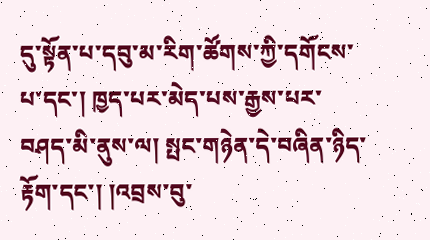དུ་སྟོན་པ་དབུ་མ་རིག་ཚོགས་ཀྱི་དགོངས་པ་དང་། ཁྱད་པར་མེད་པས་རྒྱས་པར་བཤད་མི་ནུས་ལ། སྤང་གཉེན་དེ་བཞིན་ཉིད་རྟོག་དང་། །འབྲས་བུ་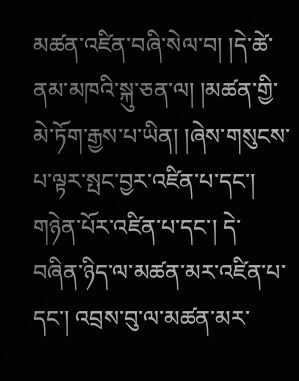མཚན་འཛིན་བཞི་སེལ་བ། །དེ་ཚེ་ནམ་མཁའི་སྐུ་ཅན་ལ། །མཚན་གྱི་མེ་ཏོག་རྒྱས་པ་ཡིན། །ཞེས་གསུངས་པ་ལྟར་སྤང་བྱར་འཛིན་པ་དང་། གཉེན་པོར་འཛིན་པ་དང་། དེ་བཞིན་ཉིད་ལ་མཚན་མར་འཛིན་པ་དང་། འབྲས་བུ་ལ་མཚན་མར་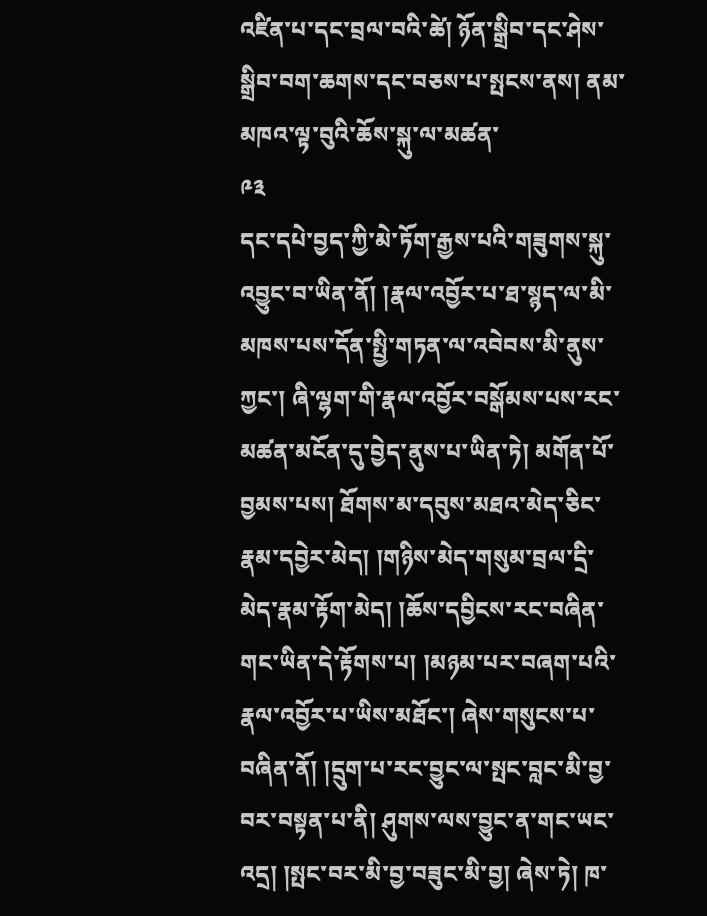འཛིན་པ་དང་བྲལ་བའི་ཚེ། ཉོན་སྒྲིབ་དང་ཤེས་སྒྲིབ་བག་ཆགས་དང་བཅས་པ་སྤངས་ནས། ནམ་མཁའ་ལྟ་བུའི་ཆོས་སྐུ་ལ་མཚན་
༩༣
དང་དཔེ་བྱད་ཀྱི་མེ་ཏོག་རྒྱས་པའི་གཟུགས་སྐུ་འབྱུང་བ་ཡིན་ནོ། །རྣལ་འབྱོར་པ་ཐ་སྙད་ལ་མི་མཁས་པས་དོན་སྤྱི་གཏན་ལ་འབེབས་མི་ནུས་ཀྱང་། ཞི་ལྷག་གི་རྣལ་འབྱོར་བསྒོམས་པས་རང་མཚན་མངོན་དུ་བྱེད་ནུས་པ་ཡིན་ཏེ། མགོན་པོ་བྱམས་པས། ཐོགས་མ་དབུས་མཐའ་མེད་ཅིང་རྣམ་དབྱེར་མེད། །གཉིས་མེད་གསུམ་བྲལ་དྲི་མེད་རྣམ་རྟོག་མེད། །ཆོས་དབྱིངས་རང་བཞིན་གང་ཡིན་དེ་རྟོགས་པ། །མཉམ་པར་བཞག་པའི་རྣལ་འབྱོར་པ་ཡིས་མཐོང་། ཞེས་གསུངས་པ་བཞིན་ནོ། །དྲུག་པ་རང་བྱུང་ལ་སྤང་བླང་མི་བྱ་བར་བསྟན་པ་ནི། ཤུགས་ལས་བྱུང་ན་གང་ཡང་འདྲ། །སྤང་བར་མི་བྱ་བཟུང་མི་བྱ། ཞེས་ཏེ། ཁ་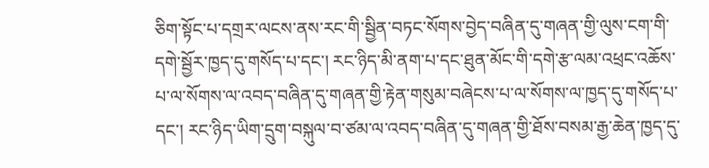ཅིག་སྟོང་པ་དགྲར་ལངས་ནས་རང་གི་སྦྱིན་བཏང་སོགས་བྱེད་བཞིན་དུ་གཞན་གྱི་ལུས་ངག་གི་དགེ་སྦྱོར་ཁྱད་དུ་གསོད་པ་དང་། རང་ཉིད་མི་ནག་པ་དང་ཐུན་མོང་གི་དགེ་རྩ་ལམ་འཕྲང་འཆོས་པ་ལ་སོགས་ལ་འབད་བཞིན་དུ་གཞན་གྱི་རྟེན་གསུམ་བཞེངས་པ་ལ་སོགས་ལ་ཁྱད་དུ་གསོད་པ་དང་། རང་ཉིད་ཡིག་དྲུག་བསྐུལ་བ་ཙམ་ལ་འབད་བཞིན་དུ་གཞན་གྱི་ཐོས་བསམ་རྒྱ་ཆེན་ཁྱད་དུ་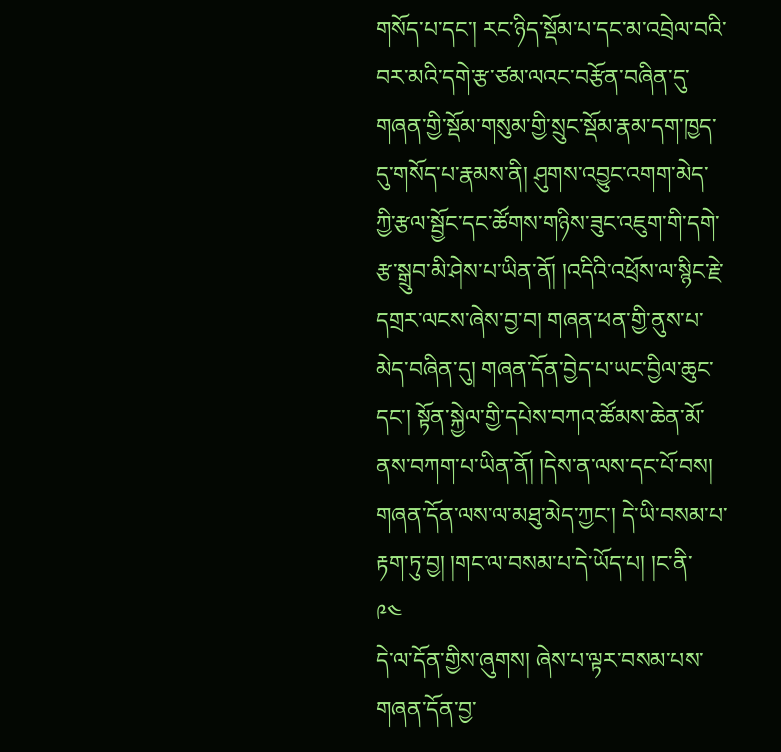གསོད་པ་དང་། རང་ཉིད་སྡོམ་པ་དང་མ་འབྲེལ་བའི་བར་མའི་དགེ་རྩ་ཙམ་ལའང་བརྩོན་བཞིན་དུ་གཞན་གྱི་སྡོམ་གསུམ་གྱི་སྲུང་སྡོམ་རྣམ་དག་ཁྱད་དུ་གསོད་པ་རྣམས་ནི། ཤུགས་འབྱུང་འགག་མེད་ཀྱི་རྩལ་སྦྱོང་དང་ཚོགས་གཉིས་ཟུང་འཇུག་གི་དགེ་རྩ་སྒྲུབ་མི་ཤེས་པ་ཡིན་ནོ། །འདིའི་འཕྲོས་ལ་སྙིང་རྗེ་དགྲར་ལངས་ཞེས་བྱ་བ། གཞན་ཕན་གྱི་ནུས་པ་མེད་བཞིན་དུ། གཞན་དོན་བྱེད་པ་ཡང་བྱིལ་ཆུང་དང་། སྟོན་སྐྱེལ་གྱི་དཔེས་བཀའ་ཚོམས་ཆེན་མོ་ནས་བཀག་པ་ཡིན་ནོ། །དེས་ན་ལས་དང་པོ་བས། གཞན་དོན་ལས་ལ་མཐུ་མེད་ཀྱང་། དེ་ཡི་བསམ་པ་རྟག་ཏུ་བྱ། །གང་ལ་བསམ་པ་དེ་ཡོད་པ། །ང་ནི་
༩༤
དེ་ལ་དོན་གྱིས་ཞུགས། ཞེས་པ་ལྟར་བསམ་པས་གཞན་དོན་བྱ་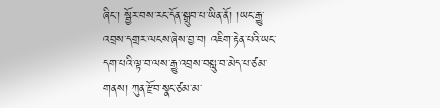ཞིང་། སྦྱོར་བས་རང་དོན་སྒྲུབ་པ་ཡིན་ནོ། །ཡང་རྒྱུ་འབྲས་དགྲར་ལངས་ཞེས་བྱ་བ། འཇིག་རྟེན་པའི་ཡང་དག་པའི་ལྟ་བ་ལས་རྒྱུ་འབྲས་བསླུ་བ་མེད་པ་ཙམ་གནས། ཀུན་རྫོབ་སྣང་ཙམ་མ་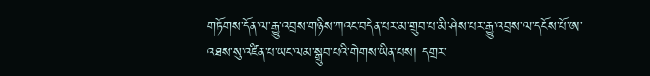གཏོགས་དོན་ལ་རྒྱུ་འབྲས་གཉིས་ཀའང་བདེན་པར་མ་གྲུབ་པ་མི་ཤེས་པར་རྒྱུ་འབྲས་ལ་དངོས་པོ་ཨ་འཐས་སུ་འཛིན་པ་ཡང་ལམ་སྒྲུབ་པའི་གེགས་ཡིན་པས། དགྲར་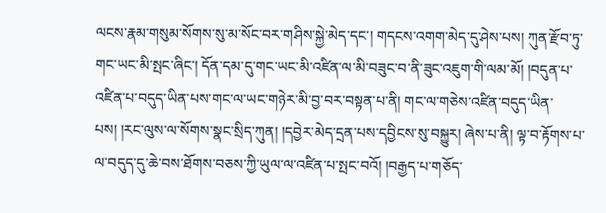ལངས་རྣམ་གསུམ་སོགས་སུ་མ་སོང་བར་གཤིས་སྐྱེ་མེད་དང་། གདངས་འགག་མེད་དུ་ཤེས་པས། ཀུན་རྫོབ་ཏུ་གང་ཡང་མི་སྤང་ཞིང་། དོན་དམ་དུ་གང་ཡང་མི་འཛིན་ལ་མི་བཟུང་བ་ནི་ཟུང་འཇུག་གི་ལམ་མོ། །བདུན་པ་འཛིན་པ་བདུད་ཡིན་པས་གང་ལ་ཡང་གཉེར་མི་བྱ་བར་བསྟན་པ་ནི། གང་ལ་གཅེས་འཛིན་བདུད་ཡིན་པས། །རང་ལུས་ལ་སོགས་སྣང་སྲིད་ཀུན། །དབྱེར་མེད་དྲན་པས་དབྱིངས་སུ་བསྐྱུར། ཞེས་པ་ནི། ལྟ་བ་རྟོགས་པ་ལ་བདུད་དུ་ཆེ་བས་ཐོགས་བཅས་ཀྱི་ཡུལ་ལ་འཛིན་པ་སྤང་བའོ། །བརྒྱད་པ་གཅོད་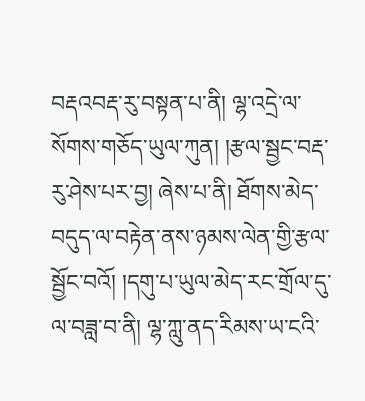བརྡའབརྡ་རུ་བསྟན་པ་ནི། ལྷ་འདྲེ་ལ་སོགས་གཅོད་ཡུལ་ཀུན། །རྩལ་སྦྱང་བརྡ་རུ་ཤེས་པར་བྱ། ཞེས་པ་ནི། ཐོགས་མེད་བདུད་ལ་བརྟེན་ནས་ཉམས་ལེན་གྱི་རྩལ་སྦྱོང་བའོ། །དགུ་པ་ཡུལ་མེད་རང་གྲོལ་དུ་ལ་བཟླ་བ་ནི། ལྷ་ཀླུ་ནད་རིམས་ཡ་ངའི་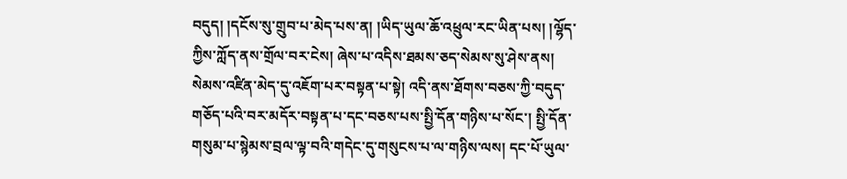བདུད། །དངོས་སུ་གྲུབ་པ་མེད་པས་ན། །ཡིད་ཡུལ་ཆོ་འཕྲུལ་རང་ཡིན་པས། །ལྷོད་ཀྱིས་ཀློད་ནས་གྲོལ་བར་ངེས། ཞེས་པ་འདིས་ཐམས་ཅད་སེམས་སུ་ཤེས་ནས། སེམས་འཛིན་མེད་དུ་འཇོག་པར་བསྟན་པ་སྟེ། འདི་ནས་ཐོགས་བཅས་ཀྱི་བདུད་གཅོད་པའི་བར་མདོར་བསྟན་པ་དང་བཅས་པས་སྤྱི་དོན་གཉིས་པ་སོང་། སྤྱི་དོན་གསུམ་པ་སྙེམས་བྲལ་ལྟ་བའི་གདེང་དུ་གསུངས་པ་ལ་གཉིས་ལས། དང་པོ་ཡུལ་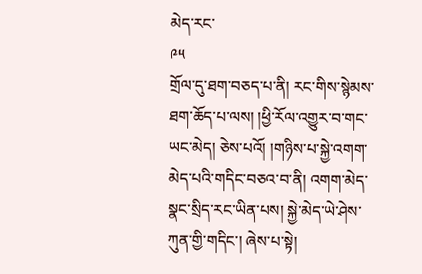མེད་རང་
༩༥
གྲོལ་དུ་ཐག་བཅད་པ་ནི། རང་གིས་སྙེམས་ཐག་ཆོད་པ་ལས། །ཕྱི་རོལ་འགྱུར་བ་གང་ཡང་མེད། ཅེས་པའོ། །གཉིས་པ་སྐྱེ་འགག་མེད་པའི་གདིང་བཅའ་བ་ནི། འགག་མེད་སྣང་སྲིད་རང་ཡིན་པས། སྐྱེ་མེད་ཡེ་ཤེས་ཀུན་གྱི་གདིང་། ཞེས་པ་སྟེ།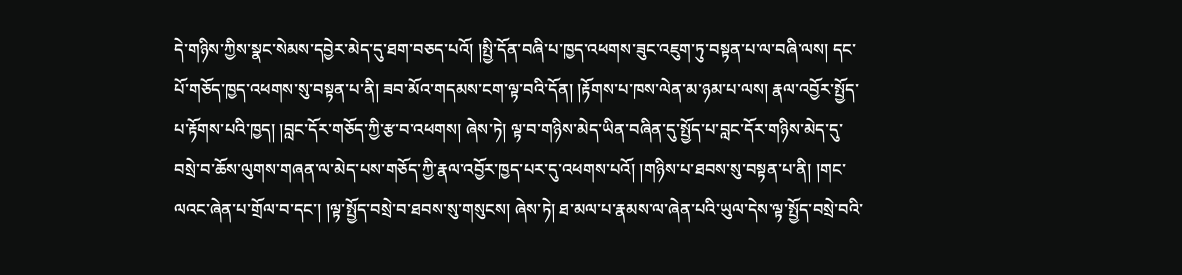དེ་གཉིས་ཀྱིས་སྣང་སེམས་དབྱེར་མེད་དུ་ཐག་བཅད་པའོ། །སྤྱི་དོན་བཞི་པ་ཁྱད་འཕགས་ཟུང་འཇུག་ཏུ་བསྟན་པ་ལ་བཞི་ལས། དང་པོ་གཅོད་ཁྱད་འཕགས་སུ་བསྟན་པ་ནི། ཟབ་མོའ་གདམས་ངག་ལྟ་བའི་དོན། །རྟོགས་པ་ཁས་ལེན་མ་ཉམ་པ་ལས། རྣལ་འབྱོར་སྤྱོད་པ་རྟོགས་པའི་ཁྱད། །བླང་དོར་གཅོད་ཀྱི་རྩ་བ་འཕགས། ཞེས་ཏེ། ལྟ་བ་གཉིས་མེད་ཡིན་བཞིན་དུ་སྤྱོད་པ་བླང་དོར་གཉིས་མེད་དུ་བསྲེ་བ་ཆོས་ལུགས་གཞན་ལ་མེད་པས་གཅོད་ཀྱི་རྣལ་འབྱོར་ཁྱད་པར་དུ་འཕགས་པའོ། །གཉིས་པ་ཐབས་སུ་བསྟན་པ་ནི། །གང་ལའང་ཞེན་པ་གྲོལ་བ་དང་། །ལྟ་སྤྱོད་བསྲེ་བ་ཐབས་སུ་གསུངས། ཞེས་ཏེ། ཐ་མལ་པ་རྣམས་ལ་ཞེན་པའི་ཡུལ་དེས་ལྟ་སྤྱོད་བསྲེ་བའི་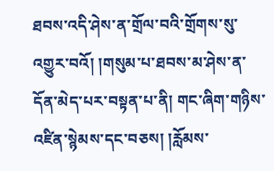ཐབས་འདི་ཤེས་ན་གྲོལ་བའི་གྲོགས་སུ་འགྱུར་བའོ། །གསུམ་པ་ཐབས་མ་ཤེས་ན་དོན་མེད་པར་བསྟན་པ་ནི། གང་ཞིག་གཉིས་འཛིན་སྙེམས་དང་བཅས། །རློམས་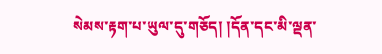སེམས་རྟག་པ་ཡུལ་དུ་གཅོད། །དོན་དང་མི་ལྡན་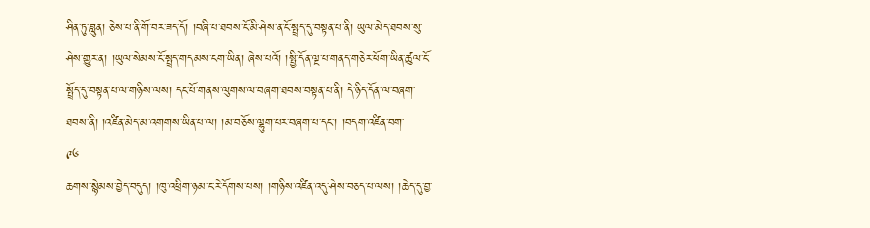ཤིན་ཏུ་བླུན། ཅེས་པ་ནི་གོ་བར་ཟད་དོ། །བཞི་པ་ཐབས་ངོ་མི་ཤེས་ན་ངོ་སྤྲད་དུ་བསྟན་པ་ནི། ཡུལ་མེད་ཐབས་སུ་ཤེས་གྱུར་ན། །ཡུལ་སེམས་ངོ་སྤྲད་གདམས་ངག་ཡིན། ཞེས་པའོ། །སྤྱི་དོན་ལྔ་པ་གནད་གཅེར་ཕོག་ཡིན་ཚུལ་ངོ་སྤྲོད་དུ་བསྟན་པ་ལ་གཉིས་ལས། དང་པོ་གནས་ལུགས་ལ་བཞག་ཐབས་བསྟན་པ་ནི། དེ་ཉིད་དོན་ལ་བཞག་ཐབས་ནི། །འཛིན་མེད་མ་འགགས་ཡིན་པ་ལ། །མ་བཅོས་ལྷུག་པར་བཞག་པ་དང་། །བདག་འཛིན་བག་
༩༦
ཆགས་སྙེམས་བྱེད་བདུད། །ཁུ་འཕྲིག་ཉམ་ང་རེ་དོགས་པས། །གཉིས་འཛིན་འདུ་ཤེས་བཅད་པ་ལས། །ཆེད་དུ་བྱ་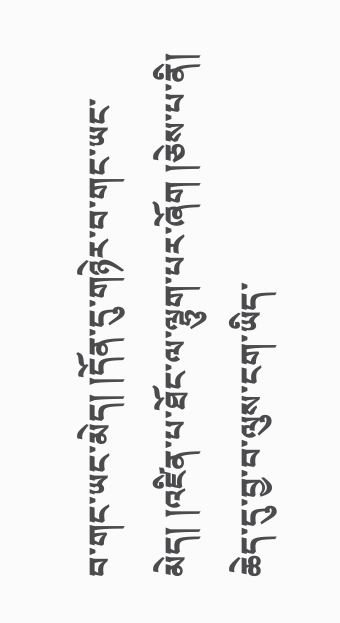བ་གང་ཡང་མེད། །དོན་དུ་གཉེར་བ་གང་ཡང་མེད། །འཛིན་པ་ཐོང་ལ་ལྷུག་པར་ཞོག །ཅེས་པ་ནི། ཆེད་དུ་བྱ་བ་ལུས་ངག་ཡིད་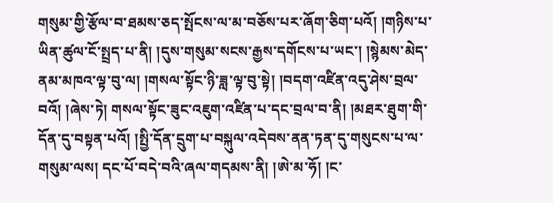གསུམ་གྱི་རྩོལ་བ་ཐམས་ཅད་སྤོངས་ལ་མ་བཅོས་པར་ཞོག་ཅིག་པའོ། །གཉིས་པ་ཡིན་ཚུལ་ངོ་སྤྲད་པ་ནི། །དུས་གསུམ་སངས་རྒྱས་དགོངས་པ་ཡང་། །སྙེམས་མེད་ནམ་མཁའ་ལྟ་བུ་ལ། །གསལ་སྟོང་ཉི་ཟླ་ལྟ་བུ་སྟེ། །བདག་འཛིན་འདུ་ཤེས་བྲལ་བའོ། །ཞེས་ཏེ། གསལ་སྟོང་ཟུང་འཇུག་འཛིན་པ་དང་བྲལ་བ་ནི། །མཐར་ཐུག་གི་དོན་དུ་བསྟན་པའོ། །སྤྱི་དོན་དྲུག་པ་བསྐུལ་འདེབས་ནན་ཏན་དུ་གསུངས་པ་ལ་གསུམ་ལས། དང་པོ་བདེ་བའི་ཞལ་གདམས་ནི། །ཨེ་མ་ཧོ། །ང་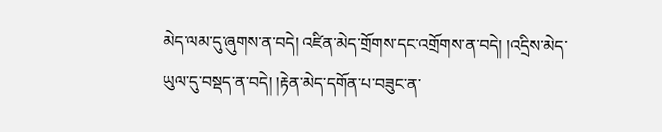མེད་ལམ་དུ་ཞུགས་ན་བདེ། འཛིན་མེད་གྲོགས་དང་འགྲོགས་ན་བདེ། །འདྲིས་མེད་ཡུལ་དུ་བསྡད་ན་བདེ། །རྟེན་མེད་དགོན་པ་བཟུང་ན་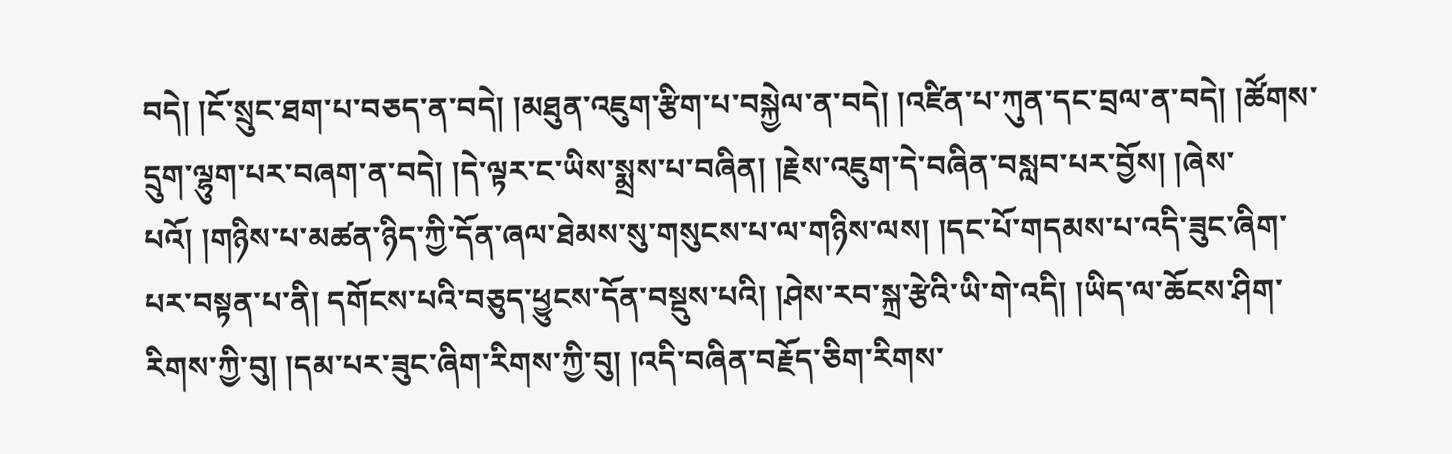བདེ། །ངོ་སྲུང་ཐག་པ་བཅད་ན་བདེ། །མཐུན་འཇུག་རྩིག་པ་བསྐྱེལ་ན་བདེ། །འཛིན་པ་ཀུན་དང་བྲལ་ན་བདེ། །ཚོགས་དྲུག་ལྷུག་པར་བཞག་ན་བདེ། །དེ་ལྟར་ང་ཡིས་སྨྲས་པ་བཞིན། །རྗེས་འཇུག་དེ་བཞིན་བསླབ་པར་བྱོས། །ཞེས་པའོ། །གཉིས་པ་མཚན་ཉིད་ཀྱི་དོན་ཞལ་ཐེམས་སུ་གསུངས་པ་ལ་གཉིས་ལས། །དང་པོ་གདམས་པ་འདི་ཟུང་ཞིག་པར་བསྟན་པ་ནི། དགོངས་པའི་བཅུད་ཕྱུངས་དོན་བསྡུས་པའི། །ཤེས་རབ་སྐྲ་རྩེའི་ཡི་གེ་འདི། །ཡིད་ལ་ཆོངས་ཤིག་རིགས་ཀྱི་བུ། །དམ་པར་ཟུང་ཞིག་རིགས་ཀྱི་བུ། །འདི་བཞིན་བརྗོད་ཅིག་རིགས་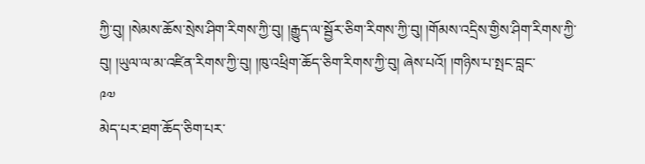ཀྱི་བུ། །སེམས་ཆོས་སྲེས་ཤིག་རིགས་ཀྱི་བུ། །རྒྱུད་ལ་སྦྱོར་ཅིག་རིགས་ཀྱི་བུ། །གོམས་འདྲིས་གྱིས་ཤིག་རིགས་ཀྱི་བུ། །ཡུལ་ལ་མ་འཛིན་རིགས་ཀྱི་བུ། །ཁུ་འཕྲིག་ཆོད་ཅིག་རིགས་ཀྱི་བུ། ཞེས་པའོ། །གཉིས་པ་སྤང་བླང་
༩༧
མེད་པར་ཐག་ཆོད་ཅིག་པར་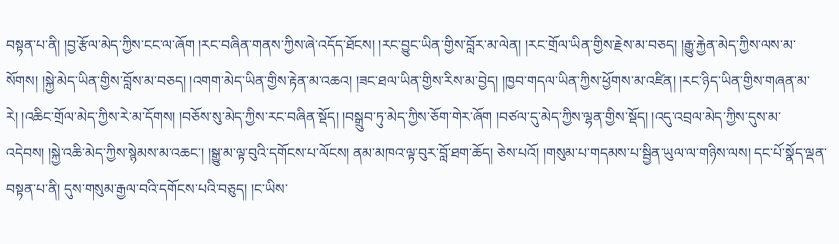བསྟན་པ་ནི། །བྱ་རྩོལ་མེད་ཀྱིས་ངང་ལ་ཞོག །རང་བཞིན་གནས་ཀྱིས་ཞེ་འདོད་ཐོངས། །རང་བྱུང་ཡིན་གྱིས་བློར་མ་ལེན། །རང་གྲོལ་ཡིན་གྱིས་རྗེས་མ་བཅད། །རྒྱུ་རྐྱེན་མེད་ཀྱིས་ལས་མ་སོགས། །སྐྱེ་མེད་ཡིན་གྱིས་བློས་མ་བཅད། །འགག་མེད་ཡིན་གྱིས་རྟེན་མ་འཆའ། །ཟང་ཐལ་ཡིན་གྱིས་རིས་མ་བྱེད། །ཁྱབ་གདལ་ཡིན་ཀྱིས་ཕྱོགས་མ་འཛིན། །རང་ཉིད་ཡིན་གྱིས་གཞན་མ་རེ། །འཆིང་གྲོལ་མེད་ཀྱིས་རེ་མ་དོགས། །བཅོས་སུ་མེད་ཀྱིས་རང་བཞིན་སྡོད། །བསྒྲུབ་ཏུ་མེད་ཀྱིས་ཅོག་གེར་ཞོག །བཙལ་དུ་མེད་ཀྱིས་ལྷན་གྱིས་སྡོད། །འདུ་འབྲལ་མེད་ཀྱིས་དུས་མ་འདེབས། །སྐྱེ་འཆི་མེད་ཀྱིས་སྙེམས་མ་འཆང་། །སྒྱུ་མ་ལྟ་བུའི་དགོངས་པ་ལོངས། ནམ་མཁའ་ལྟ་བུར་བློ་ཐག་ཆོད། ཅེས་པའོ། །གསུམ་པ་གདམས་པ་སྦྱིན་ཡུལ་ལ་གཉིས་ལས། དང་པོ་སྣོད་ལྡན་བསྟན་པ་ནི། དུས་གསུམ་རྒྱལ་བའི་དགོངས་པའི་བཅུད། །ང་ཡིས་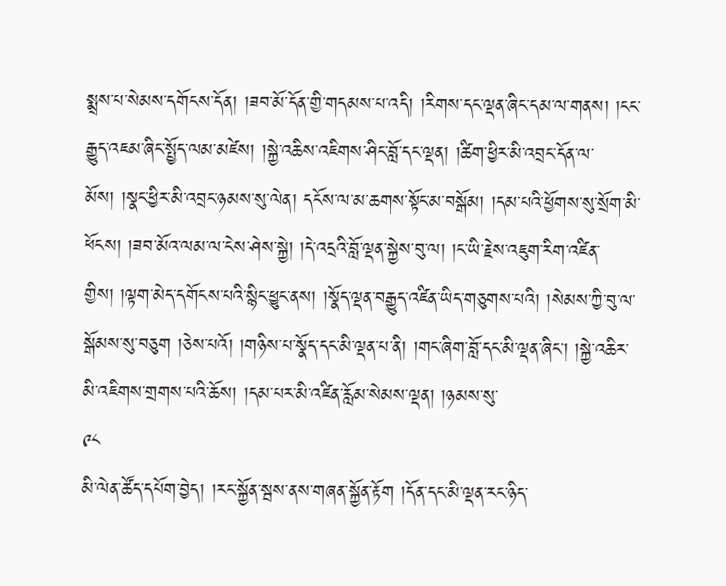སྨྲས་པ་སེམས་དགོངས་དོན། །ཟབ་མོ་དོན་གྱི་གདམས་པ་འདི། །རིགས་དང་ལྡན་ཞིང་དམ་ལ་གནས། །ངང་རྒྱུད་འཇམ་ཞིང་སྤྱོད་ལམ་མཛེས། །སྐྱེ་འཆིས་འཇིགས་ཤིང་བློ་དང་ལྡན། །ཚིག་ཕྱིར་མི་འབྲང་དོན་ལ་མོས། །སྣང་ཕྱིར་མི་འབྲང་ཉམས་སུ་ལེན། དངོས་ལ་མ་ཆགས་སྟོང་མ་བསྒོམ། །དམ་པའི་ཕྱོགས་སུ་སྲོག་མི་ཕོངས། །ཟབ་མོའ་ལམ་ལ་ངེས་ཤེས་སྐྱེ། །དེ་འདྲའི་བློ་ལྡན་སྐྱེས་བུ་ལ། །ང་ཡི་རྗེས་འཇུག་རིག་འཛིན་གྱིས། །ལྟག་མེད་དགོངས་པའི་སྙིང་ཕྱུང་ནས། །སྣོད་ལྡན་བརྒྱུད་འཛིན་ཡིད་གཅུགས་པའི། །སེམས་ཀྱི་བུ་ལ་སྒོམས་སུ་བཅུག །ཅེས་པའོ། །གཉིས་པ་སྣོད་དང་མི་ལྡན་པ་ནི། །གང་ཞིག་བློ་དང་མི་ལྡན་ཞིང་། །སྐྱེ་འཆིར་མི་འཇིགས་གྲགས་པའི་ཆོས། །དམ་པར་མི་འཛིན་རློམ་སེམས་ལྡན། །ཉམས་སུ་
༩༨
མི་ལེན་ཚོད་དཔོག་བྱེད། །རང་སྐྱོན་སྦས་ནས་གཞན་སྐྱོན་རྟོག །དོན་དང་མི་ལྡན་རང་ཉིད་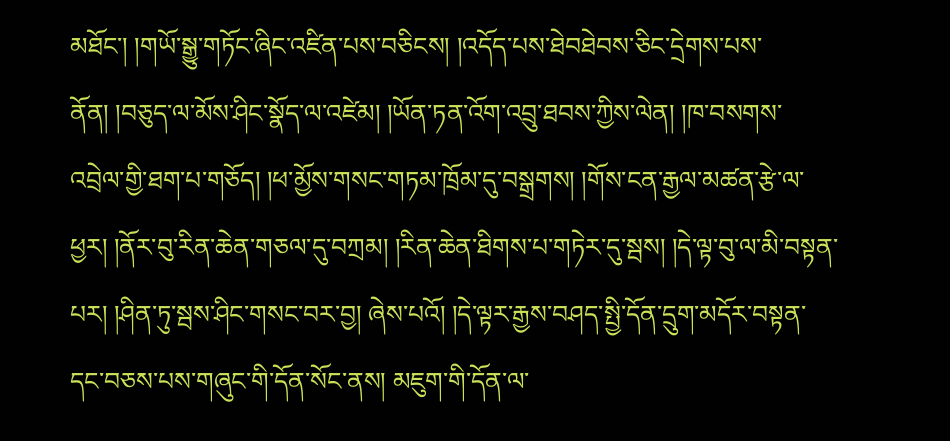མཐོང་། །གཡོ་སྒྱུ་གཏོང་ཞིང་འཛིན་པས་བཅིངས། །འདོད་པས་ཐེབཐེབས་ཅིང་དྲེགས་པས་ནོན། །བཅུད་ལ་མོས་ཤིང་སྣོད་ལ་འཛེམ། །ཡོན་ཏན་འོག་འབྲུ་ཐབས་ཀྱིས་ལེན། །ཁ་བསགས་འབྲེལ་གྱི་ཐག་པ་གཅོད། །ཕ་མྱོས་གསང་གཏམ་ཁྲོམ་དུ་བསྒྲགས། །གོས་ངན་རྒྱལ་མཚན་རྩེ་ལ་ཕྱར། །ནོར་བུ་རིན་ཆེན་གཅལ་དུ་བཀྲམ། །རིན་ཆེན་ཐིགས་པ་གཏེར་དུ་སྦས། །དེ་ལྟ་བུ་ལ་མི་བསྟན་པར། །ཤིན་ཏུ་སྦས་ཤིང་གསང་བར་བྱ། ཞེས་པའོ། །དེ་ལྟར་རྒྱས་བཤད་སྤྱི་དོན་དྲུག་མདོར་བསྟན་དང་བཅས་པས་གཞུང་གི་དོན་སོང་ནས། མཇུག་གི་དོན་ལ་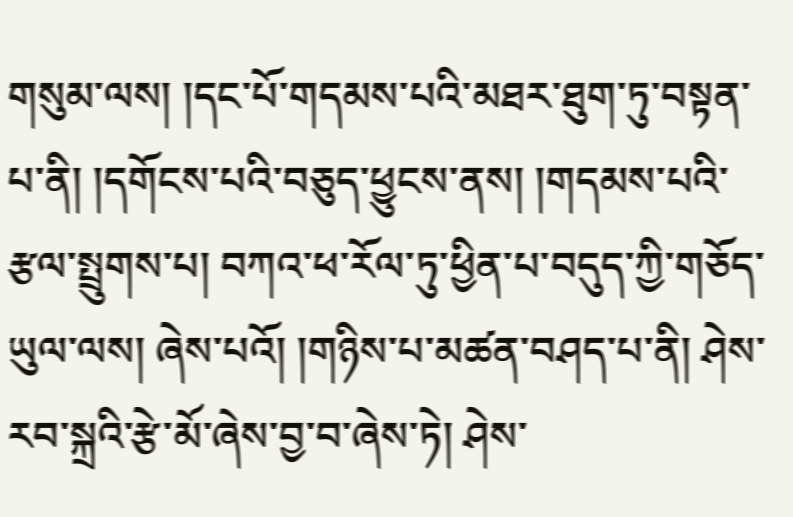གསུམ་ལས། །དང་པོ་གདམས་པའི་མཐར་ཐུག་ཏུ་བསྟན་པ་ནི། །དགོངས་པའི་བཅུད་ཕྱུངས་ནས། །གདམས་པའི་རྩལ་སྤྲུགས་པ། བཀའ་ཕ་རོལ་ཏུ་ཕྱིན་པ་བདུད་ཀྱི་གཅོད་ཡུལ་ལས། ཞེས་པའོ། །གཉིས་པ་མཚན་བཤད་པ་ནི། ཤེས་རབ་སྐྲའི་རྩེ་མོ་ཞེས་བྱ་བ་ཞེས་ཏེ། ཤེས་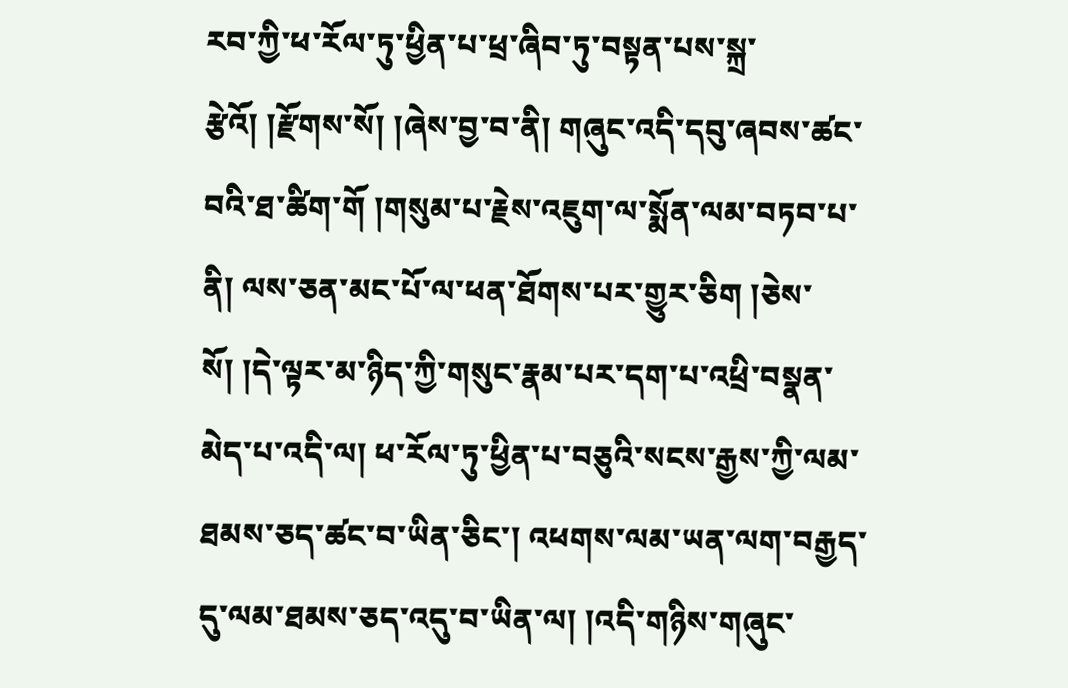རབ་ཀྱི་ཕ་རོལ་ཏུ་ཕྱིན་པ་ཕྲ་ཞིབ་ཏུ་བསྟན་པས་སྐྲ་རྩེའོ། །རྫོགས་སོ། །ཞེས་བྱ་བ་ནི། གཞུང་འདི་དབུ་ཞབས་ཚང་བའི་ཐ་ཚིག་གོ །གསུམ་པ་རྗེས་འཇུག་ལ་སྨོན་ལམ་བཏབ་པ་ནི། ལས་ཅན་མང་པོ་ལ་ཕན་ཐོགས་པར་གྱུར་ཅིག །ཅེས་སོ། །དེ་ལྟར་མ་ཉིད་ཀྱི་གསུང་རྣམ་པར་དག་པ་འཕྲི་བསྣན་མེད་པ་འདི་ལ། ཕ་རོལ་ཏུ་ཕྱིན་པ་བཅུའི་སངས་རྒྱས་ཀྱི་ལམ་ཐམས་ཅད་ཚང་བ་ཡིན་ཅིང་། འཕགས་ལམ་ཡན་ལག་བརྒྱད་དུ་ལམ་ཐམས་ཅད་འདུ་བ་ཡིན་ལ། །འདི་གཉིས་གཞུང་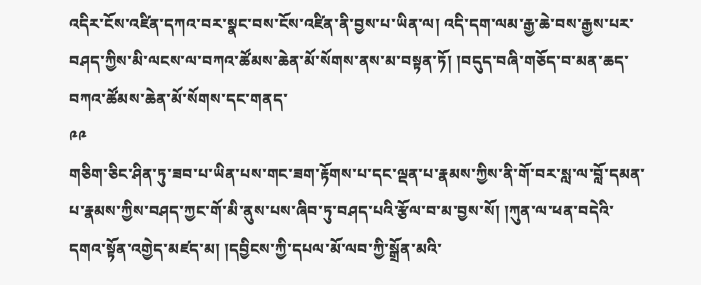འདིར་ངོས་འཛིན་དཀའ་བར་སྣང་བས་ངོས་འཛིན་ནི་བྱས་པ་ཡིན་ལ། འདི་དག་ལམ་རྒྱ་ཆེ་བས་རྒྱས་པར་བཤད་ཀྱིས་མི་ལངས་ལ་བཀའ་ཚོམས་ཆེན་མོ་སོགས་ནས་མ་བསྟན་ཏོ། །བདུད་བཞི་གཅོད་བ་མན་ཆད་བཀའ་ཚོམས་ཆེན་མོ་སོགས་དང་གནད་
༩༩
གཅིག་ཅིང་ཤིན་ཏུ་ཟབ་པ་ཡིན་པས་གང་ཟག་རྟོགས་པ་དང་ལྡན་པ་རྣམས་ཀྱིས་ནི་གོ་བར་སླ་ལ་བློ་དམན་པ་རྣམས་ཀྱིས་བཤད་ཀྱང་གོ་མི་ནུས་པས་ཞིབ་ཏུ་བཤད་པའི་རྩོལ་བ་མ་བྱས་སོ། །ཀུན་ལ་ཕན་བདེའི་དགའ་སྟོན་འགྱེད་མཛད་མ། །དབྱིངས་ཀྱི་དཔལ་མོ་ལབ་ཀྱི་སྒྲོན་མའི་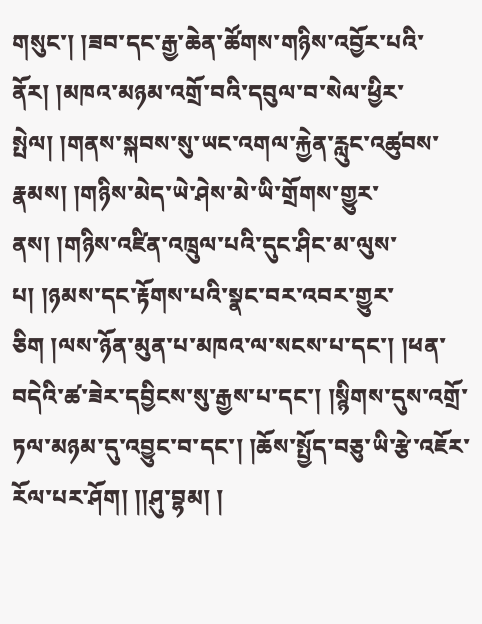གསུང་། །ཟབ་དང་རྒྱ་ཆེན་ཚོགས་གཉིས་འབྱོར་པའི་ནོར། །མཁའ་མཉམ་འགྲོ་བའི་དབུལ་བ་སེལ་ཕྱིར་སྤེལ། །གནས་སྐབས་སུ་ཡང་འགལ་རྐྱེན་རླུང་འཚུབས་རྣམས། །གཉིས་མེད་ཡེ་ཤེས་མེ་ཡི་གྲོགས་གྱུར་ནས། །གཉིས་འཛིན་འཁྲུལ་པའི་དུང་ཤིང་མ་ལུས་པ། །ཉམས་དང་རྟོགས་པའི་སྣང་བར་འབར་གྱུར་ཅིག །ལས་ཉོན་མུན་པ་མཁའ་ལ་སངས་པ་དང་། །ཕན་བདེའི་ཚ་ཟེར་དབྱིངས་སུ་རྒྱས་པ་དང་། །སྙིགས་དུས་འགྲོ་ཏལ་མཉམ་དུ་འབྱུང་བ་དང་། །ཆོས་སྤྱོད་བཅུ་ཡི་རྩེ་འཇོར་རོལ་པར་ཤོག། །།ཤུ་བྷམ། །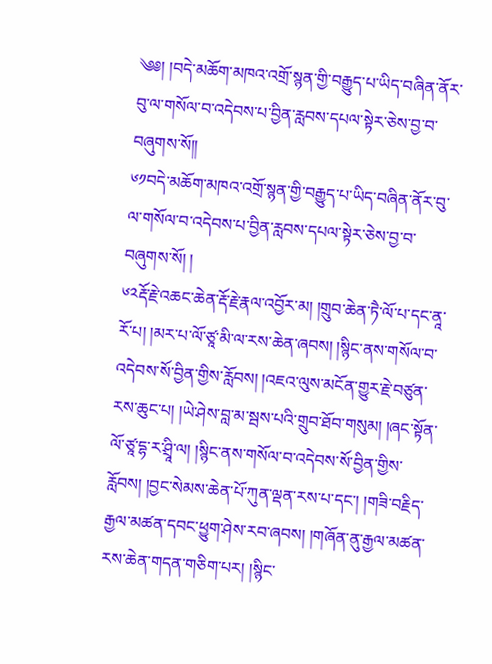༄༅། །བདེ་མཆོག་མཁའ་འགྲོ་སྙན་གྱི་བརྒྱུད་པ་ཡིད་བཞིན་ནོར་བུ་ལ་གསོལ་བ་འདེབས་པ་བྱིན་རླབས་དཔལ་སྟེར་ཅེས་བྱ་བ་བཞུགས་སོ༎
༦༡བདེ་མཆོག་མཁའ་འགྲོ་སྙན་གྱི་བརྒྱུད་པ་ཡིད་བཞིན་ནོར་བུ་ལ་གསོལ་བ་འདེབས་པ་བྱིན་རླབས་དཔལ་སྟེར་ཅེས་བྱ་བ་བཞུགས་སོ། །
༦༢རྡོ་རྗེ་འཆང་ཆེན་རྡོ་རྗེ་རྣལ་འབྱོར་མ། །གྲུབ་ཆེན་ཏཻ་ལོ་པ་དང་ནཱ་རོ་པ། །མར་པ་ལོ་ཙཱ་མི་ལ་རས་ཆེན་ཞབས། །སྙིང་ནས་གསོལ་བ་འདེབས་སོ་བྱིན་གྱིས་རློབས། །འཇའ་ལུས་མངོན་གྱུར་རྗེ་བཙུན་རས་ཆུང་པ། །ཡེ་ཤེས་བླ་མ་སྦས་པའི་གྲུབ་ཐོབ་གསུམ། །ཞང་སྟོན་ལོ་ཙཱ་དྷ་ར་ཤྲཱི་ལ། །སྙིང་ནས་གསོལ་བ་འདེབས་སོ་བྱིན་གྱིས་རློབས། །བྱང་སེམས་ཆེན་པོ་ཀུན་ལྡན་རས་པ་དང་། །གཟི་བརྗིད་རྒྱལ་མཚན་དབང་ཕྱུག་ཤེས་རབ་ཞབས། །གཞོན་ནུ་རྒྱལ་མཚན་རས་ཆེན་གདན་གཅིག་པར། །སྙིང་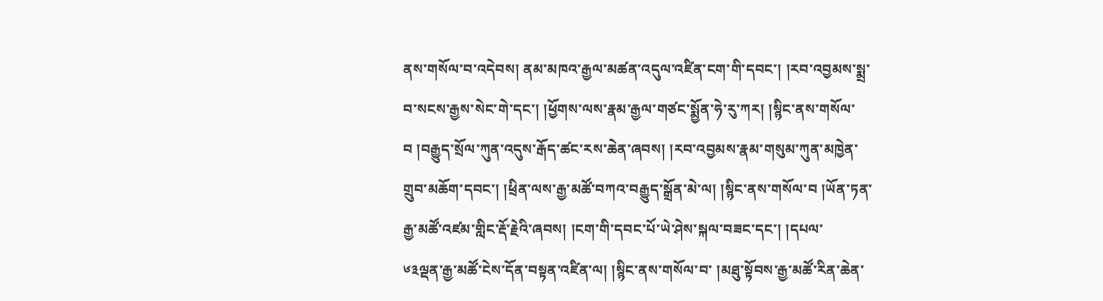ནས་གསོལ་བ་འདེབས། ནམ་མཁའ་རྒྱལ་མཚན་འདུལ་འཛིན་ངག་གི་དབང་། །རབ་འབྱམས་སྨྲ་བ་སངས་རྒྱས་སེང་གེ་དང་། །ཕྱོགས་ལས་རྣམ་རྒྱལ་གཙང་སྨྱོན་ཧེ་རུ་ཀར། །སྙིང་ནས་གསོལ་བ །བརྒྱུད་སྲོལ་ཀུན་འདུས་རྒོད་ཚང་རས་ཆེན་ཞབས། །རབ་འབྱམས་རྣམ་གསུམ་ཀུན་མཁྱེན་གྲུབ་མཆོག་དབང་། །ཕྲིན་ལས་རྒྱ་མཚོ་བཀའ་བརྒྱུད་སྒྲོན་མེ་ལ། །སྙིང་ནས་གསོལ་བ །ཡོན་ཏན་རྒྱ་མཚོ་འཛམ་གླིང་རྡོ་རྗེའི་ཞབས། །ངག་གི་དབང་པོ་ཡེ་ཤེས་སྐལ་བཟང་དང་། །དཔལ་
༦༣ལྡན་རྒྱ་མཚོ་ངེས་དོན་བསྟན་འཛིན་ལ། །སྙིང་ནས་གསོལ་བ་ །མཐུ་སྟོབས་རྒྱ་མཚོ་རིན་ཆེན་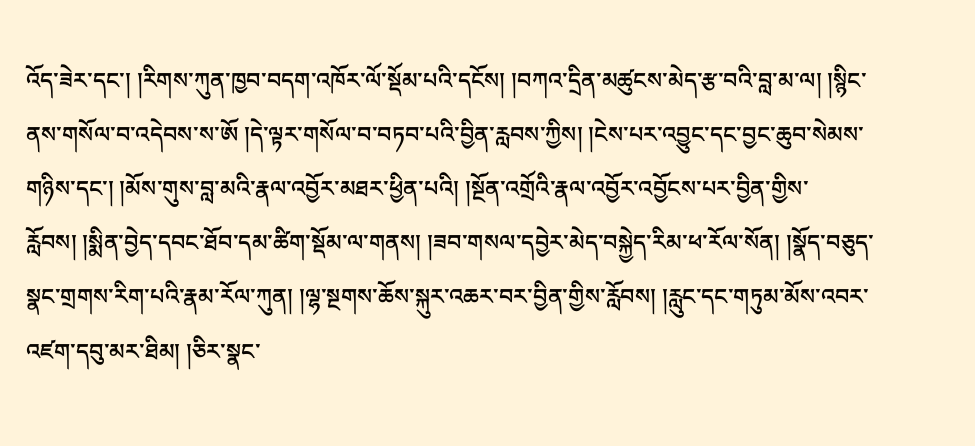འོད་ཟེར་དང་། །རིགས་ཀུན་ཁྱབ་བདག་འཁོར་ལོ་སྡོམ་པའི་དངོས། །བཀའ་དྲིན་མཚུངས་མེད་རྩ་བའི་བླ་མ་ལ། །སྙིང་ནས་གསོལ་བ་འདེབས་ས་ཨོ །དེ་ལྟར་གསོལ་བ་བཏབ་པའི་བྱིན་རླབས་ཀྱིས། །ངེས་པར་འབྱུང་དང་བྱང་ཆུབ་སེམས་གཉིས་དང་། །མོས་གུས་བླ་མའི་རྣལ་འབྱོར་མཐར་ཕྱིན་པའི། །སྔོན་འགྲོའི་རྣལ་འབྱོར་འབྱོངས་པར་བྱིན་གྱིས་རློབས། །སྨིན་བྱེད་དབང་ཐོབ་དམ་ཚིག་སྡོམ་ལ་གནས། །ཟབ་གསལ་དབྱེར་མེད་བསྐྱེད་རིམ་ཕ་རོལ་སོན། །སྣོད་བཅུད་སྣང་གྲགས་རིག་པའི་རྣམ་རོལ་ཀུན། །ལྷ་སྔགས་ཆོས་སྐུར་འཆར་བར་བྱིན་གྱིས་རློབས། །རླུང་དང་གཏུམ་མོས་འབར་འཛག་དབུ་མར་ཐིམ། །ཅིར་སྣང་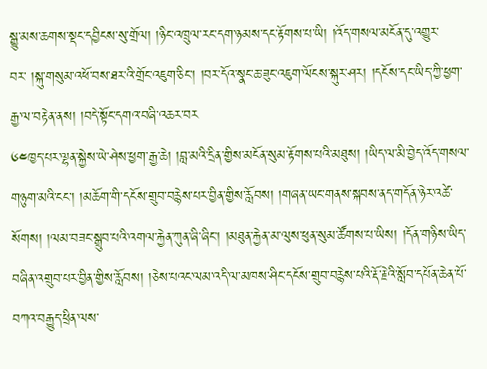སྒྱུ་མས་ཆགས་སྡང་དབྱིངས་སུ་གྲོལ། །ཉིང་འཁྲུལ་རང་དག་ཉམས་དང་རྟོགས་པ་ཡི། །འོད་གསལ་མངོན་དུ་འགྱུར་བར་ །སྐུ་གསུམ་འཕོ་བས་ཐར་འི་གྲོང་འཇུག་ཅིང་། །བར་དོའ་སྣང་ཆ་ཟུང་འཇུག་ལོངས་སྐུར་ཤར། །དངོས་དང་ཡིད་ཀྱི་ཕྱག་རྒྱ་ལ་བརྟེན་ནས། །བདེ་སྟོང་དགའ་བཞི་འཆར་བར
༦༤ཁྱད་པར་ལྷན་སྐྱེས་ཡེ་ཤེས་ཕྱག་རྒྱ་ཆེ། །བླ་མའི་དྲིན་གྱིས་མངོན་སུམ་རྟོགས་པའི་མཐུས། །ཡིད་ལ་མི་བྱེད་འོད་གསལ་གཉུག་མའི་ངང་། །མཆོག་གི་དངོས་གྲུབ་བརྙེས་པར་བྱིན་གྱིས་རློབས། །གཞན་ཡང་གནས་སྐབས་ནད་གདོན་ཉེར་འཚེ་སོགས། །ལམ་བཟང་སྒྲུབ་པའི་འགལ་རྐྱེན་ཀུན་ཞི་ཞིང་། །མཐུན་རྐྱེན་མ་ལུས་ཕུན་སུམ་ཚོགས་པ་ཡིས། །དོན་གཉིས་ཡིད་བཞིན་འགྲུབ་པར་བྱིན་གྱིས་རློབས། །ཅེས་པའང་ལམ་འདི་ལ་མཁས་ཤིང་དངོས་གྲུབ་བརྙེས་པའི་རྡོ་རྗེའི་སློབ་དཔོན་ཆེན་པོ་བཀའ་བརྒྱུད་ཕྲིན་ལས་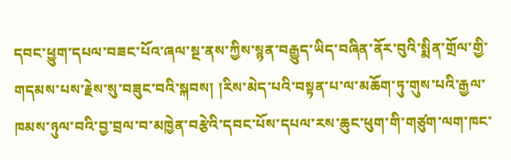དབང་ཕྱུག་དཔལ་བཟང་པོའ་ཞལ་སྔ་ནས་ཀྱིས་སྙན་བརྒྱུད་ཡིད་བཞིན་ནོར་བུའི་སྨིན་གྲོལ་གྱི་གདམས་པས་རྗེས་སུ་བཟུང་བའི་སྐབས། །རིས་མེད་པའི་བསྟན་པ་ལ་མཆོག་ཏུ་གུས་པའི་རྒྱལ་ཁམས་ཉུལ་བའི་བྱ་བྲལ་བ་མཁྱེན་བརྩེའི་དབང་པོས་དཔལ་རས་ཆུང་ཕུག་གི་གཙུག་ལག་ཁང་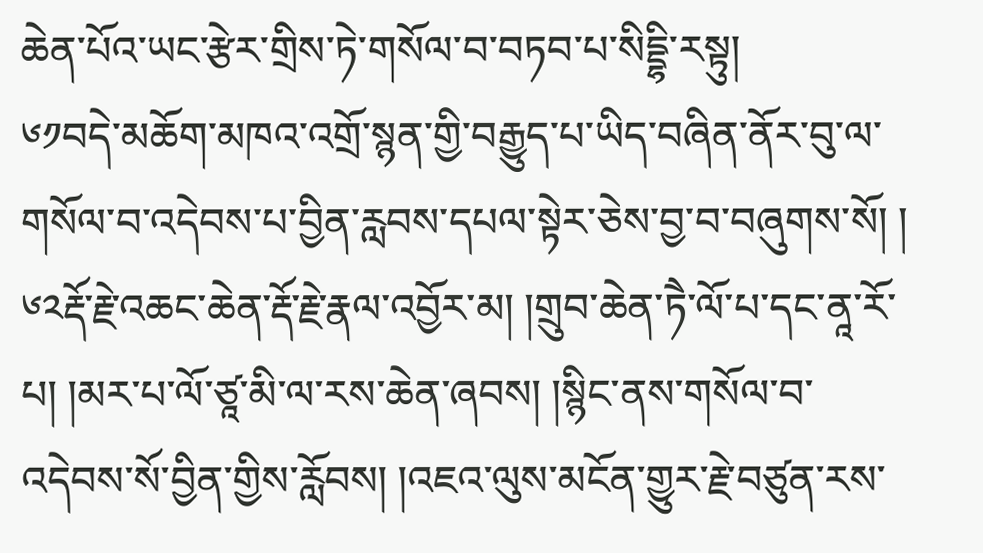ཆེན་པོའ་ཡང་རྩེར་གྲིས་ཏེ་གསོལ་བ་བཏབ་པ་སིདྡྷི་རསྟུ།
༦༡བདེ་མཆོག་མཁའ་འགྲོ་སྙན་གྱི་བརྒྱུད་པ་ཡིད་བཞིན་ནོར་བུ་ལ་གསོལ་བ་འདེབས་པ་བྱིན་རླབས་དཔལ་སྟེར་ཅེས་བྱ་བ་བཞུགས་སོ། །
༦༢རྡོ་རྗེ་འཆང་ཆེན་རྡོ་རྗེ་རྣལ་འབྱོར་མ། །གྲུབ་ཆེན་ཏཻ་ལོ་པ་དང་ནཱ་རོ་པ། །མར་པ་ལོ་ཙཱ་མི་ལ་རས་ཆེན་ཞབས། །སྙིང་ནས་གསོལ་བ་འདེབས་སོ་བྱིན་གྱིས་རློབས། །འཇའ་ལུས་མངོན་གྱུར་རྗེ་བཙུན་རས་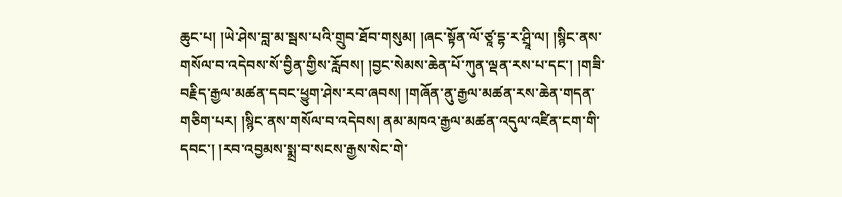ཆུང་པ། །ཡེ་ཤེས་བླ་མ་སྦས་པའི་གྲུབ་ཐོབ་གསུམ། །ཞང་སྟོན་ལོ་ཙཱ་དྷ་ར་ཤྲཱི་ལ། །སྙིང་ནས་གསོལ་བ་འདེབས་སོ་བྱིན་གྱིས་རློབས། །བྱང་སེམས་ཆེན་པོ་ཀུན་ལྡན་རས་པ་དང་། །གཟི་བརྗིད་རྒྱལ་མཚན་དབང་ཕྱུག་ཤེས་རབ་ཞབས། །གཞོན་ནུ་རྒྱལ་མཚན་རས་ཆེན་གདན་གཅིག་པར། །སྙིང་ནས་གསོལ་བ་འདེབས། ནམ་མཁའ་རྒྱལ་མཚན་འདུལ་འཛིན་ངག་གི་དབང་། །རབ་འབྱམས་སྨྲ་བ་སངས་རྒྱས་སེང་གེ་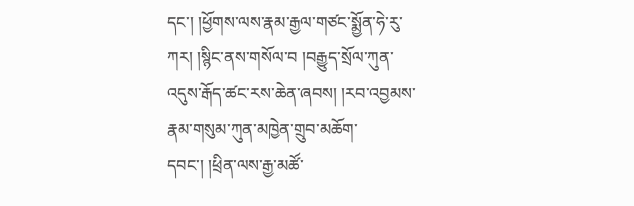དང་། །ཕྱོགས་ལས་རྣམ་རྒྱལ་གཙང་སྨྱོན་ཧེ་རུ་ཀར། །སྙིང་ནས་གསོལ་བ །བརྒྱུད་སྲོལ་ཀུན་འདུས་རྒོད་ཚང་རས་ཆེན་ཞབས། །རབ་འབྱམས་རྣམ་གསུམ་ཀུན་མཁྱེན་གྲུབ་མཆོག་དབང་། །ཕྲིན་ལས་རྒྱ་མཚོ་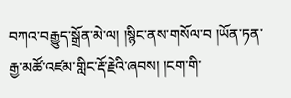བཀའ་བརྒྱུད་སྒྲོན་མེ་ལ། །སྙིང་ནས་གསོལ་བ །ཡོན་ཏན་རྒྱ་མཚོ་འཛམ་གླིང་རྡོ་རྗེའི་ཞབས། །ངག་གི་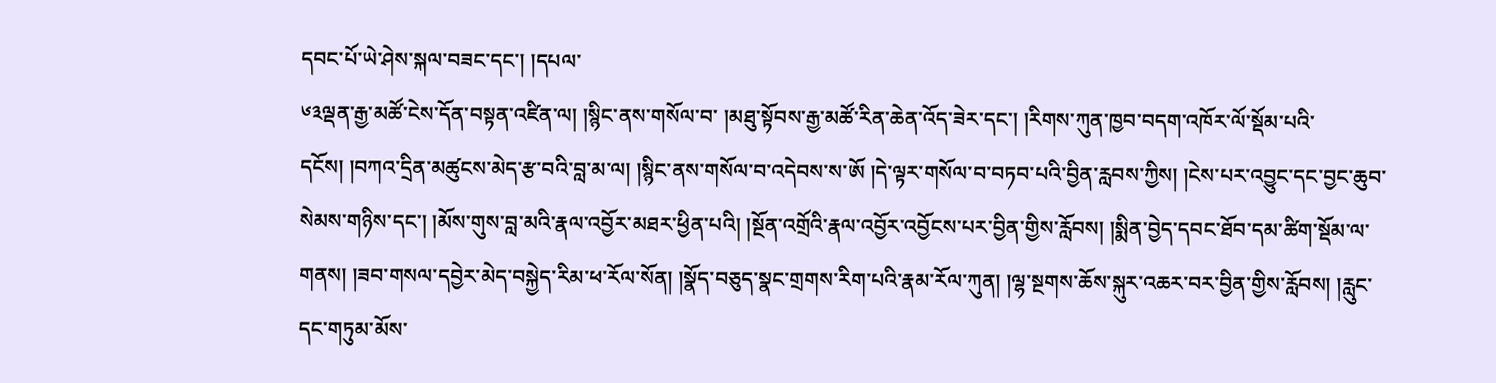དབང་པོ་ཡེ་ཤེས་སྐལ་བཟང་དང་། །དཔལ་
༦༣ལྡན་རྒྱ་མཚོ་ངེས་དོན་བསྟན་འཛིན་ལ། །སྙིང་ནས་གསོལ་བ་ །མཐུ་སྟོབས་རྒྱ་མཚོ་རིན་ཆེན་འོད་ཟེར་དང་། །རིགས་ཀུན་ཁྱབ་བདག་འཁོར་ལོ་སྡོམ་པའི་དངོས། །བཀའ་དྲིན་མཚུངས་མེད་རྩ་བའི་བླ་མ་ལ། །སྙིང་ནས་གསོལ་བ་འདེབས་ས་ཨོ །དེ་ལྟར་གསོལ་བ་བཏབ་པའི་བྱིན་རླབས་ཀྱིས། །ངེས་པར་འབྱུང་དང་བྱང་ཆུབ་སེམས་གཉིས་དང་། །མོས་གུས་བླ་མའི་རྣལ་འབྱོར་མཐར་ཕྱིན་པའི། །སྔོན་འགྲོའི་རྣལ་འབྱོར་འབྱོངས་པར་བྱིན་གྱིས་རློབས། །སྨིན་བྱེད་དབང་ཐོབ་དམ་ཚིག་སྡོམ་ལ་གནས། །ཟབ་གསལ་དབྱེར་མེད་བསྐྱེད་རིམ་ཕ་རོལ་སོན། །སྣོད་བཅུད་སྣང་གྲགས་རིག་པའི་རྣམ་རོལ་ཀུན། །ལྷ་སྔགས་ཆོས་སྐུར་འཆར་བར་བྱིན་གྱིས་རློབས། །རླུང་དང་གཏུམ་མོས་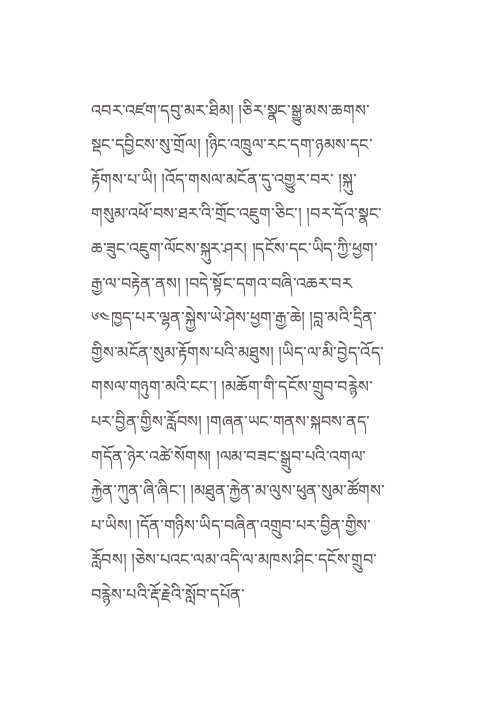འབར་འཛག་དབུ་མར་ཐིམ། །ཅིར་སྣང་སྒྱུ་མས་ཆགས་སྡང་དབྱིངས་སུ་གྲོལ། །ཉིང་འཁྲུལ་རང་དག་ཉམས་དང་རྟོགས་པ་ཡི། །འོད་གསལ་མངོན་དུ་འགྱུར་བར་ །སྐུ་གསུམ་འཕོ་བས་ཐར་འི་གྲོང་འཇུག་ཅིང་། །བར་དོའ་སྣང་ཆ་ཟུང་འཇུག་ལོངས་སྐུར་ཤར། །དངོས་དང་ཡིད་ཀྱི་ཕྱག་རྒྱ་ལ་བརྟེན་ནས། །བདེ་སྟོང་དགའ་བཞི་འཆར་བར
༦༤ཁྱད་པར་ལྷན་སྐྱེས་ཡེ་ཤེས་ཕྱག་རྒྱ་ཆེ། །བླ་མའི་དྲིན་གྱིས་མངོན་སུམ་རྟོགས་པའི་མཐུས། །ཡིད་ལ་མི་བྱེད་འོད་གསལ་གཉུག་མའི་ངང་། །མཆོག་གི་དངོས་གྲུབ་བརྙེས་པར་བྱིན་གྱིས་རློབས། །གཞན་ཡང་གནས་སྐབས་ནད་གདོན་ཉེར་འཚེ་སོགས། །ལམ་བཟང་སྒྲུབ་པའི་འགལ་རྐྱེན་ཀུན་ཞི་ཞིང་། །མཐུན་རྐྱེན་མ་ལུས་ཕུན་སུམ་ཚོགས་པ་ཡིས། །དོན་གཉིས་ཡིད་བཞིན་འགྲུབ་པར་བྱིན་གྱིས་རློབས། །ཅེས་པའང་ལམ་འདི་ལ་མཁས་ཤིང་དངོས་གྲུབ་བརྙེས་པའི་རྡོ་རྗེའི་སློབ་དཔོན་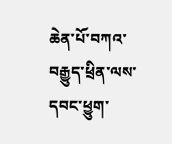ཆེན་པོ་བཀའ་བརྒྱུད་ཕྲིན་ལས་དབང་ཕྱུག་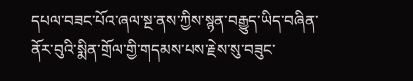དཔལ་བཟང་པོའ་ཞལ་སྔ་ནས་ཀྱིས་སྙན་བརྒྱུད་ཡིད་བཞིན་ནོར་བུའི་སྨིན་གྲོལ་གྱི་གདམས་པས་རྗེས་སུ་བཟུང་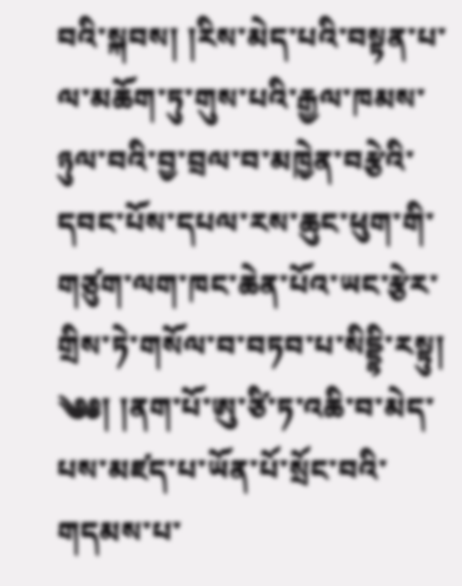བའི་སྐབས། །རིས་མེད་པའི་བསྟན་པ་ལ་མཆོག་ཏུ་གུས་པའི་རྒྱལ་ཁམས་ཉུལ་བའི་བྱ་བྲལ་བ་མཁྱེན་བརྩེའི་དབང་པོས་དཔལ་རས་ཆུང་ཕུག་གི་གཙུག་ལག་ཁང་ཆེན་པོའ་ཡང་རྩེར་གྲིས་ཏེ་གསོལ་བ་བཏབ་པ་སིདྡྷི་རསྟུ།
༄༅། །ནག་པོ་ཨུ་ཙི་ཏ་འཆི་བ་མེད་པས་མཛད་པ་ཡོན་པོ་སྲོང་བའི་གདམས་པ་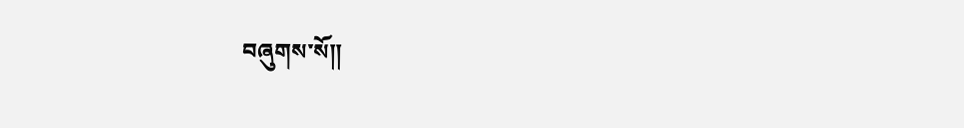བཞུགས་སོ༎